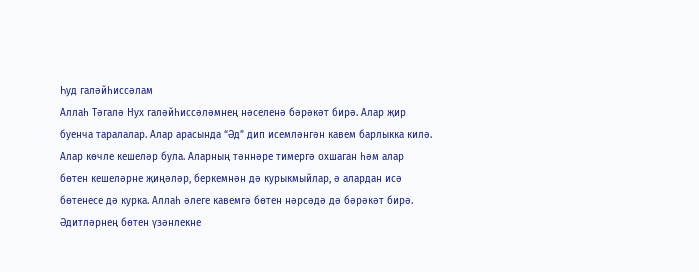Һуд галәйһиссәлам
Аллаһ Тәгалә Нух галәйһиссәләмнең нәселенә бәрәкәт бирә. Алар җир буенча таралалар. Алар арасында “Әд” дип исемләнгән кавем барлыкка килә. Алар көчле кешеләр була. Аларның тәннәре тимергә охшаган һәм алар бөтен кешеләрне җиңәләр, беркемнән дә курыкмыйлар, ә алардан исә бөтенесе дә курка. Аллаһ әлеге кавемгә бөтен нәрсәдә дә бәрәкәт бирә.
Әдитләрнең бөтен үзәнлекне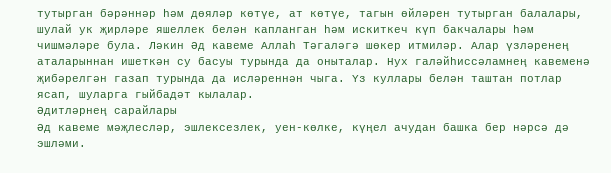тутырган бәрәннәр һәм дөяләр көтүе, ат көтүе, тагын өйләрен тутырган балалары, шулай ук җирләре яшеллек белән капланган һәм искиткеч күп бакчалары һәм чишмәләре була. Ләкин Әд кавеме Аллаһ Тәгаләгә шөкер итмиләр. Алар үзләренең аталарыннан ишеткән су басуы турында да оныталар. Нух галәйһиссәламнең кавеменә җибәрелгән газап турында да исләреннән чыга. Үз куллары белән таштан потлар ясап, шуларга гыйбадәт кылалар.
Әдитләрнең сарайлары
Әд кавеме мәҗлесләр, эшлексезлек, уен-көлке, күңел ачудан башка бер нәрсә дә эшләми.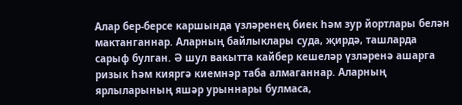Алар бер-берсе каршында үзләренең биек һәм зур йортлары белән мактанганнар. Аларның байлыклары суда, җирдә, ташларда сарыф булган. Ә шул вакытта кайбер кешеләр үзләренә ашарга ризык һәм кияргә киемнәр таба алмаганнар. Аларның ярлыларының яшәр урыннары булмаса,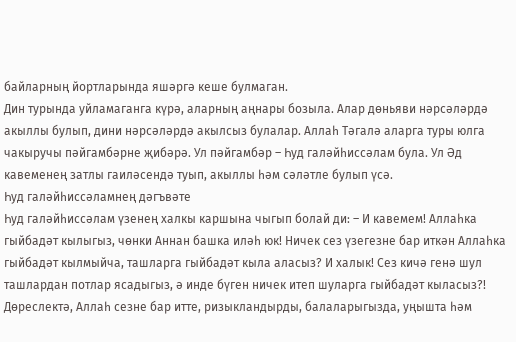байларның йортларында яшәргә кеше булмаган.
Дин турында уйламаганга күрә, аларның аңнары бозыла. Алар дөньяви нәрсәләрдә акыллы булып, дини нәрсәләрдә акылсыз булалар. Аллаһ Тәгалә аларга туры юлга чакыручы пәйгамбәрне җибәрә. Ул пәйгамбәр – Һуд галәйһиссәлам була. Ул Әд кавеменең затлы гаиләсендә туып, акыллы һәм сәләтле булып үсә.
Һуд галәйһиссәламнең дәгъвәте
Һуд галәйһиссәлам үзенең халкы каршына чыгып болай ди: – И кавемем! Аллаһка гыйбадәт кылыгыз, чөнки Аннан башка иләһ юк! Ничек сез үзегезне бар иткән Аллаһка гыйбадәт кылмыйча, ташларга гыйбадәт кыла аласыз? И халык! Сез кичә генә шул ташлардан потлар ясадыгыз, ә инде бүген ничек итеп шуларга гыйбадәт кыласыз?! Дөреслектә, Аллаһ сезне бар итте, ризыкландырды, балаларыгызда, уңышта һәм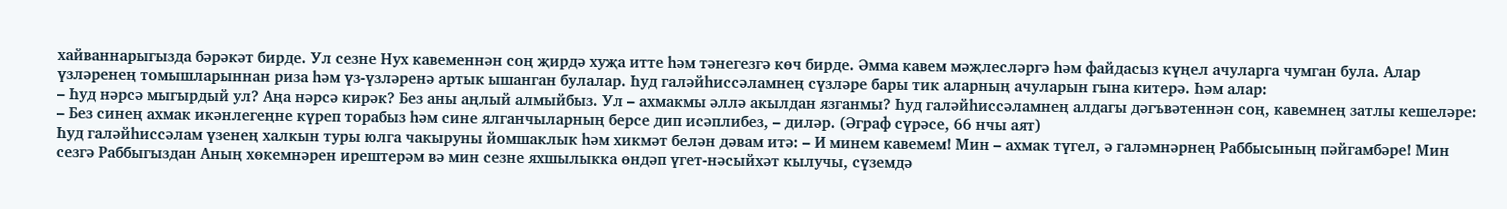хайваннарыгызда бәрәкәт бирде. Ул сезне Нух кавеменнән соң җирдә хуҗа итте һәм тәнегезгә көч бирде. Әмма кавем мәҗлесләргә һәм файдасыз күңел ачуларга чумган була. Алар үзләренең томышларыннан риза һәм үз-үзләренә артык ышанган булалар. Һуд галәйһиссәламнең сүзләре бары тик аларның ачуларын гына китерә. Һәм алар:
– Һуд нәрсә мыгырдый ул? Аңа нәрсә кирәк? Без аны аңлый алмыйбыз. Ул – ахмакмы әллә акылдан язганмы? Һуд галәйһиссәламнең алдагы дәгъвәтеннән соң, кавемнең затлы кешеләре: – Без синең ахмак икәнлегеңне күреп торабыз һәм сине ялганчыларның берсе дип исәплибез, – диләр. (Әграф сүрәсе, 66 нчы аят)
Һуд галәйһиссәлам үзенең халкын туры юлга чакыруны йомшаклык һәм хикмәт белән дәвам итә: – И минем кавемем! Мин – ахмак түгел, ә галәмнәрнең Раббысының пәйгамбәре! Мин сезгә Раббыгыздан Аның хөкемнәрен ирештерәм вә мин сезне яхшылыкка өндәп үгет-нәсыйхәт кылучы, сүземдә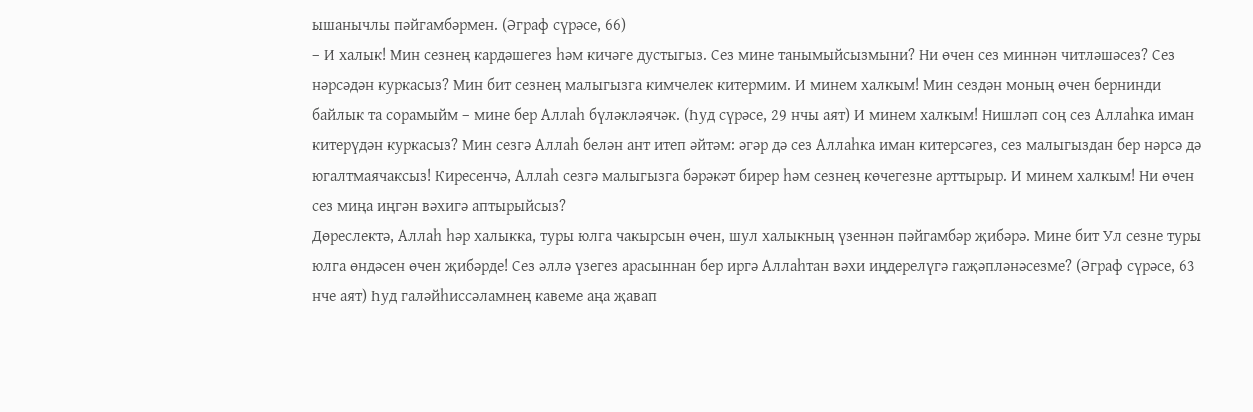ышанычлы пәйгамбәрмен. (Әграф сүрәсе, 66)
– И халык! Мин сезнең кардәшегез һәм кичәге дустыгыз. Сез мине танымыйсызмыни? Ни өчен сез миннән читләшәсез? Сез нәрсәдән куркасыз? Мин бит сезнең малыгызга кимчелек китермим. И минем халкым! Мин сездән моның өчен бернинди байлык та сорамыйм – мине бер Аллаһ бүләкләячәк. (Һуд сүрәсе, 29 нчы аят) И минем халкым! Нишләп соң сез Аллаһка иман китерүдән куркасыз? Мин сезгә Аллаһ белән ант итеп әйтәм: әгәр дә сез Аллаһка иман китерсәгез, сез малыгыздан бер нәрсә дә югалтмаячаксыз! Киресенчә, Аллаһ сезгә малыгызга бәрәкәт бирер һәм сезнең көчегезне арттырыр. И минем халкым! Ни өчен сез миңа иңгән вәхигә аптырыйсыз?
Дөреслектә, Аллаһ һәр халыкка, туры юлга чакырсын өчен, шул халыкның үзеннән пәйгамбәр җибәрә. Мине бит Ул сезне туры юлга өндәсен өчен җибәрде! Сез әллә үзегез арасыннан бер иргә Аллаһтан вәхи иңдерелүгә гаҗәпләнәсезме? (Әграф сүрәсе, 63 нче аят) Һуд галәйһиссәламнең кавеме аңа җавап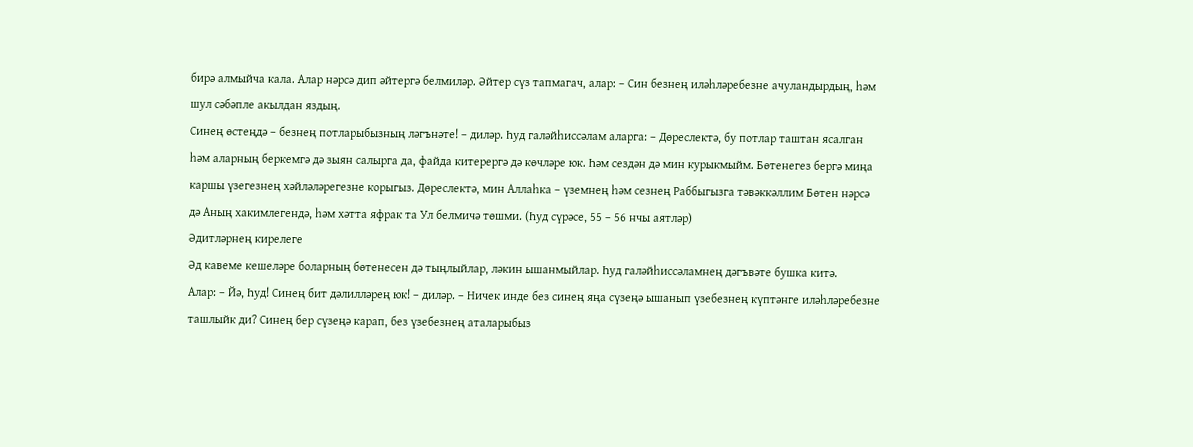бирә алмыйча кала. Алар нәрсә дип әйтергә белмиләр. Әйтер сүз тапмагач, алар: – Син безнең иләһләребезне ачуландырдың, һәм шул сәбәпле акылдан яздың.
Синең өстеңдә – безнең потларыбызның ләгънәте! – диләр. Һуд галәйһиссәлам аларга: – Дөреслектә, бу потлар таштан ясалган һәм аларның беркемгә дә зыян салырга да, файда китерергә дә көчләре юк. Һәм сездән дә мин курыкмыйм. Бөтенегез бергә миңа каршы үзегезнең хәйләләрегезне корыгыз. Дөреслектә, мин Аллаһка – үземнең һәм сезнең Раббыгызга тәвәккәллим Бөтен нәрсә дә Аның хакимлегендә, һәм хәтта яфрак та Ул белмичә төшми. (Һуд сүрәсе, 55 – 56 нчы аятләр)
Әдитләрнең кирелеге
Әд кавеме кешеләре боларның бөтенесен дә тыңлыйлар, ләкин ышанмыйлар. Һуд галәйһиссәламнең дәгъвәте бушка китә.
Алар: – Йә, Һуд! Синең бит дәлилләрең юк! – диләр. – Ничек инде без синең яңа сүзеңә ышанып үзебезнең күптәнге иләһләребезне ташлыйк ди? Синең бер сүзеңә карап, без үзебезнең аталарыбыз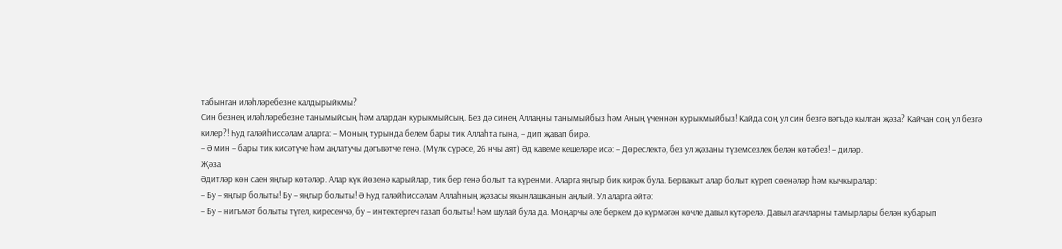табынган иләһләребезне калдырыйкмы?
Син безнең иләһләребезне танымыйсың һәм алардан курыкмыйсың. Без дә синең Аллаңны танымыйбыз һәм Аның үченнән курыкмыйбыз! Кайда соң ул син безгә вәгъдә кылган җәза? Кайчан соң ул безгә килер?! Һуд галәйһиссәлам аларга: – Моның турында белем бары тик Аллаһта гына, – дип җавап бирә.
– Ә мин – бары тик кисәтүче һәм аңлатучы дәгъвәтче генә. (Мүлк сүрәсе, 26 нчы аят) Әд кавеме кешеләре исә: – Дөреслектә, без ул җәзаны түземсезлек белән көтәбез! – диләр.
Җәза
Әдитләр көн саен яңгыр көтәләр. Алар күк йөзенә карыйлар, тик бер генә болыт та күренми. Аларга яңгыр бик кирәк була. Бервакыт алар болыт күреп сөенәләр һәм кычкыралар:
– Бу – яңгыр болыты! Бу – яңгыр болыты! Ә Һуд галәйһиссәлам Аллаһның җәзасы якынлашканын аңлый. Ул аларга әйтә:
– Бу – нигъмәт болыты түгел, киресенчә, бу – интектергеч газап болыты! Һәм шулай була да. Моңарчы әле беркем дә күрмәгән көчле давыл күтәрелә. Давыл агачларны тамырлары белән кубарып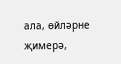ала, өйләрне җимерә,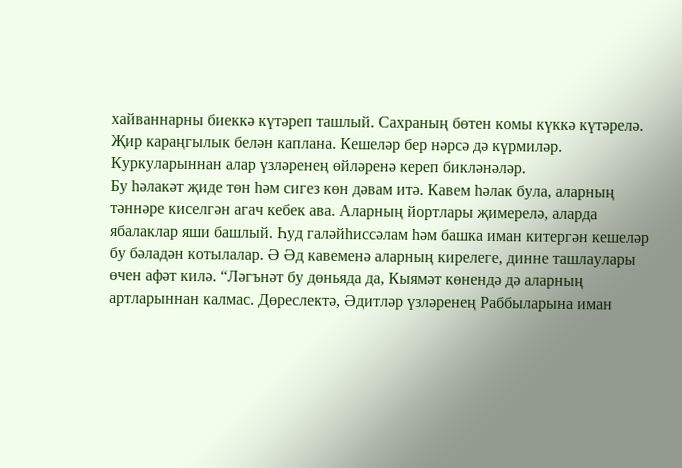хайваннарны биеккә күтәреп ташлый. Сахраның бөтен комы күккә күтәрелә. Җир караңгылык белән каплана. Кешеләр бер нәрсә дә күрмиләр. Куркуларыннан алар үзләренең өйләренә кереп бикләнәләр.
Бу һәлакәт җиде төн һәм сигез көн дәвам итә. Кавем һәлак була, аларның тәннәре киселгән агач кебек ава. Аларның йортлары җимерелә, аларда ябалаклар яши башлый. Һуд галәйһиссәлам һәм башка иман китергән кешеләр бу бәладән котылалар. Ә Әд кавеменә аларның кирелеге, динне ташлаулары өчен афәт килә. “Ләгънәт бу дөньяда да, Кыямәт көнендә дә аларның артларыннан калмас. Дөреслектә, Әдитләр үзләренең Раббыларына иман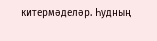китермәделәр. Һудның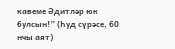кавеме Әдитләр юк булсын!” (Һуд сүрәсе, 60 нчы аят)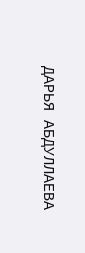ДАРЬЯ АБДУЛЛАЕВА